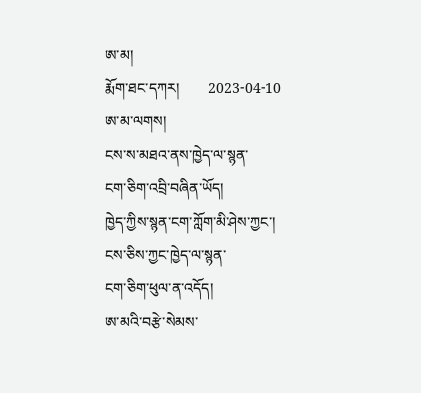ཨ་མ།
རྨོག་ཐང་དཀར།        2023-04-10
ཨ་མ་ལགས།
ངས་ས་མཐའ་ནས་ཁྱེད་ལ་སྙན་
ངག་ཅིག་འབྲི་བཞིན་ཡོད།
ཁྱེད་ཀྱིས་སྙན་ངག་ཀློག་མི་ཤེས་ཀྱང་།
ངས་ཅིས་ཀྱང་ཁྱེད་ལ་སྙན་
ངག་ཅིག་ཕུལ་ན་འདོད།
ཨ་མའི་བརྩེ་སེམས་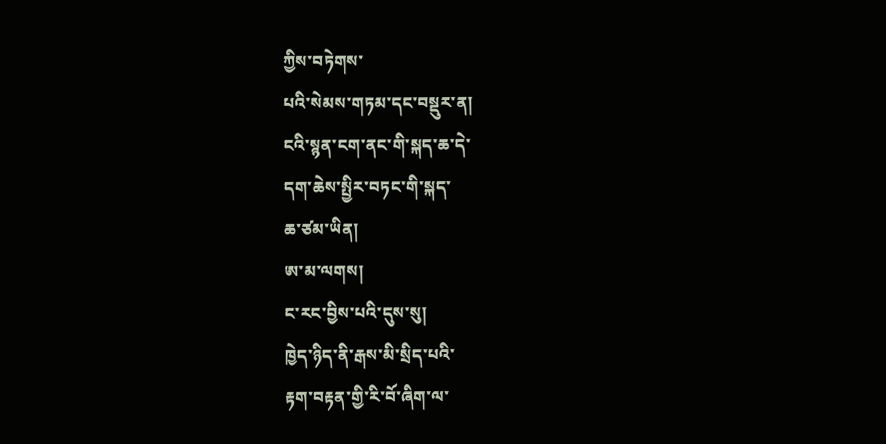ཀྱིས་བཏེགས་
པའི་སེམས་གཏམ་དང་བསྡུར་ན།
ངའི་སྙན་ངག་ནང་གི་སྐད་ཆ་དེ་
དག་ཆེས་སྤྱིར་བཏང་གི་སྐད་
ཆ་ཙམ་ཡིན།
ཨ་མ་ལགས།
ང་རང་བྱིས་པའི་དུས་སུ།
ཁྱེད་ཉིད་ནི་རྒས་མི་སྲིད་པའི་
རྟག་བརྟན་གྱི་རི་བོ་ཞིག་ལ་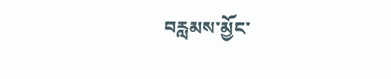བརླམས་མྱོང་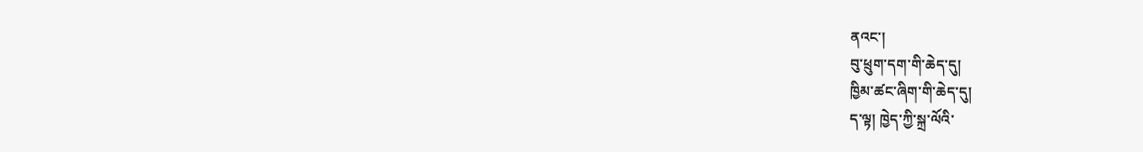ནའང་།
བུ་ཕྲུག་དག་གི་ཆེད་དུ།
ཁྱིམ་ཚང་ཞིག་གི་ཆེད་དུ།
ད་ལྟ། ཁྱེད་ཀྱི་སྐྲ་ལོའི་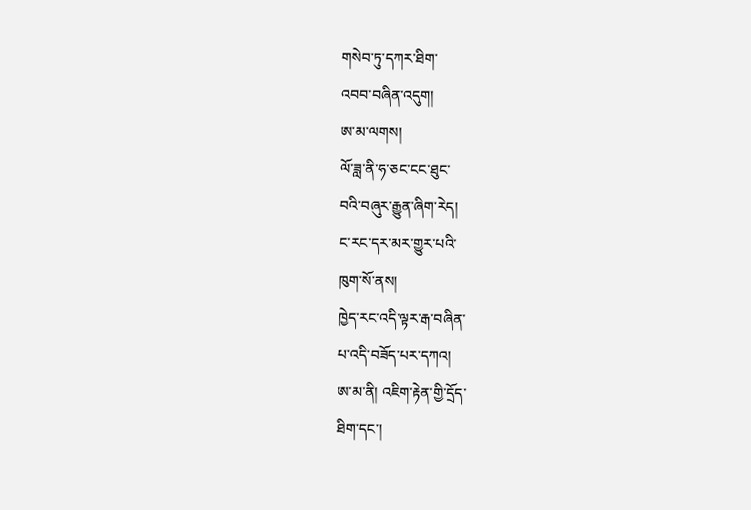གསེབ་ཏུ་དཀར་ཐིག་
འབབ་བཞིན་འདུག།
ཨ་མ་ལགས།
ལོ་ཟླ་ནི་ཧ་ཅང་ངང་ཐུང་
བའི་བཞུར་རྒྱུན་ཞིག་རེད།
ང་རང་དར་མར་གྱུར་པའི་
ཁུག་སོ་ནས།
ཁྱེད་རང་འདི་ལྟར་རྒ་བཞིན་
པ་འདི་བཟོད་པར་དཀའ།
ཨ་མ་ནི། འཇིག་རྟེན་གྱི་དྲོད་
ཐིག་དང་།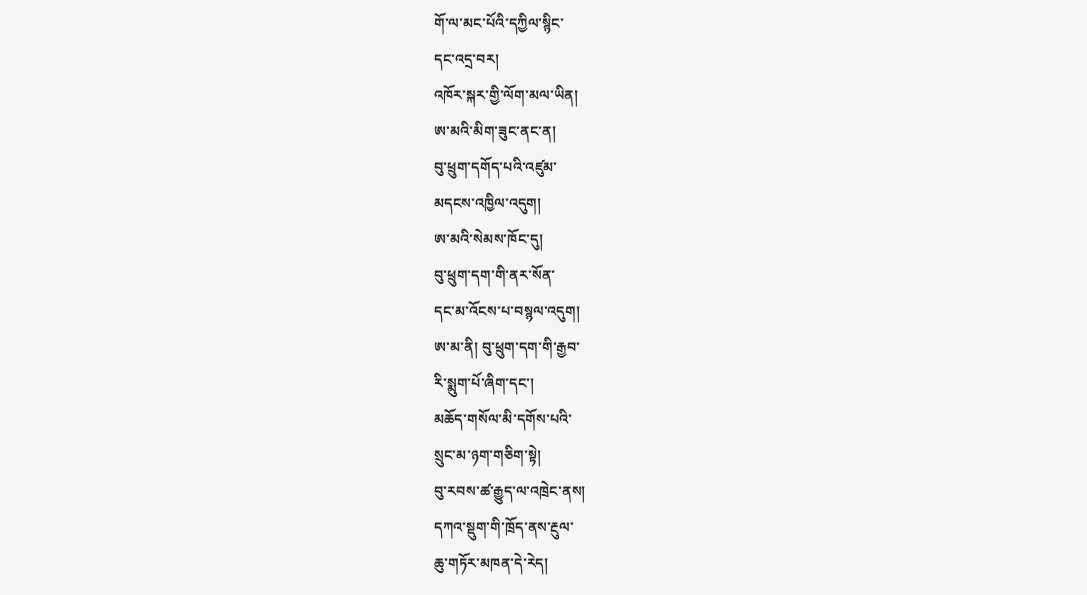གོ་ལ་མང་པོའི་དཀྱིལ་སྙིང་
དང་འདྲ་བར།
འཁོར་སྐར་གྱི་ལོག་མལ་ཡིན།
ཨ་མའི་མིག་ཟུང་ནང་ན།
བུ་ཕྲུག་དགོད་པའི་འཛུམ་
མདངས་འཁྱིལ་འདུག།
ཨ་མའི་སེམས་ཁོང་དུ།
བུ་ཕྲུག་དག་གི་ནར་སོན་
དང་མ་འོངས་པ་བསྙལ་འདུག།
ཨ་མ་ནི། བུ་ཕྲུག་དག་གི་རྒྱབ་
རི་སྨུག་པོ་ཞིག་དང་།
མཆོད་གསོལ་མི་དགོས་པའི་
སྲུང་མ་ཉག་གཅིག་སྟེ།
བུ་རབས་ཚ་རྒྱུད་ལ་འཁྲེང་ནས།
དཀའ་སྡུག་གི་ཁྲོད་ནས་རྔུལ་
ཆུ་གཏོར་མཁན་དེ་རེད།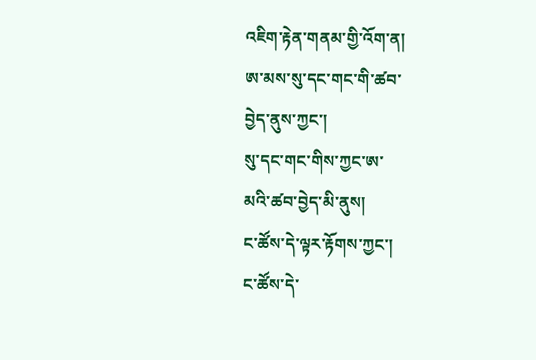འཇིག་རྟེན་གནམ་གྱི་འོག་ན།
ཨ་མས་སུ་དང་གང་གི་ཚབ་
བྱེད་ནུས་ཀྱང་།
སུ་དང་གང་གིས་ཀྱང་ཨ་
མའི་ཚབ་བྱེད་མི་ནུས།
ང་ཚོས་དེ་ལྟར་རྟོགས་ཀྱང་།
ང་ཚོས་དེ་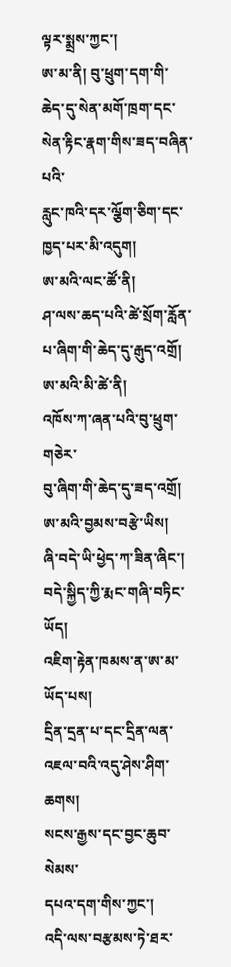ལྟར་སྨྲས་ཀྱང་།
ཨ་མ་ནི། བུ་ཕྲུག་དག་གི་
ཆེད་དུ་སེན་མགོ་ཁྲག་དང་
སེན་རྟིང་རྣག་གིས་ཟད་བཞིན་པའི་
རླུང་ཁའི་དར་ལྕོག་ཅིག་དང་
ཁྱད་པར་མི་འདུག།
ཨ་མའི་ལང་ཚོ་ནི།
ཤ་ལས་ཆད་པའི་ཚེ་སྲོག་རློན་
པ་ཞིག་གི་ཆེད་དུ་རྒུད་འགྲོ།
ཨ་མའི་མི་ཚེ་ནི།
འཁོས་ཀ་ཞན་པའི་བུ་ཕྲུག་གཅེར་
བུ་ཞིག་གི་ཆེད་དུ་ཟད་འགྲོ།
ཨ་མའི་བྱམས་བརྩེ་ཡིས།
ཞི་བདེ་ཡི་ཕྱེད་ཀ་ཟིན་ཞིང་།
བདེ་སྐྱིད་ཀྱི་རྨང་གཞི་བཏིང་ཡོད།
འཇིག་རྟེན་ཁམས་ན་ཨ་མ་ཡོད་པས།
དྲིན་དྲན་པ་དང་དྲིན་ལན་
འཇལ་བའི་འདུ་ཤེས་ཤིག་ཆགས།
སངས་རྒྱས་དང་བྱང་ཆུབ་སེམས་
དཔའ་དག་གིས་ཀྱང་།
འདི་ལས་བརྩམས་ཏེ་ཐར་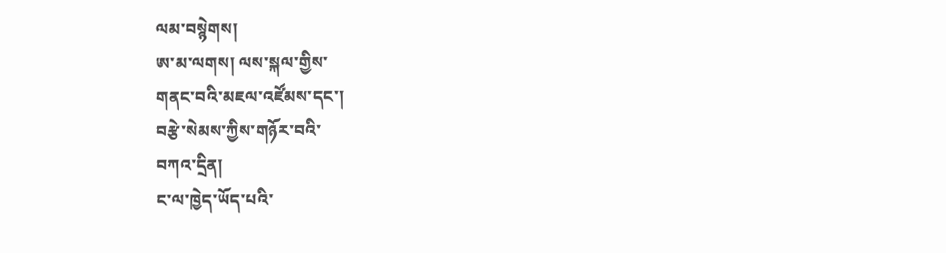ལམ་བསྙེགས།
ཨ་མ་ལགས། ལས་སྐལ་གྱིས་
གནང་བའི་མཇལ་འཛོམས་དང་།
བརྩེ་སེམས་ཀྱིས་གཉོར་བའི་
བཀའ་དྲིན།
ང་ལ་ཁྱེད་ཡོད་པའི་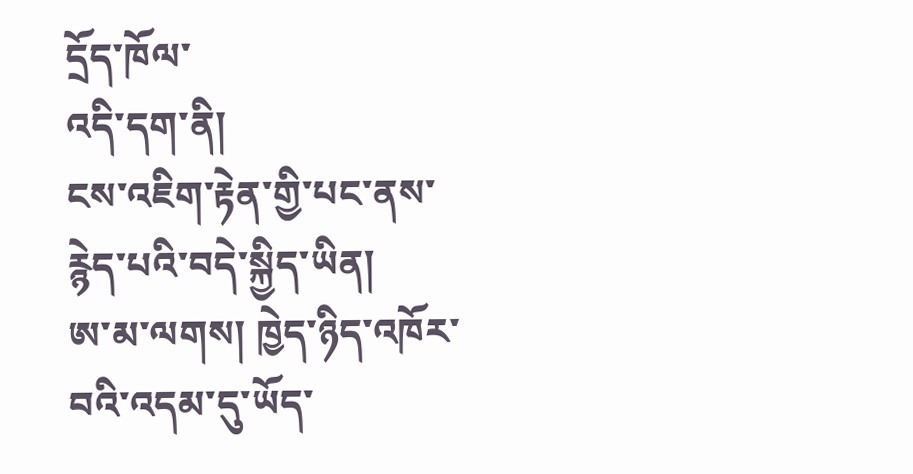དྲོད་ཁོལ་
འདི་དག་ནི།
ངས་འཇིག་རྟེན་གྱི་པང་ནས་
རྙེད་པའི་བདེ་སྐྱིད་ཡིན།
ཨ་མ་ལགས། ཁྱེད་ཉིད་འཁོར་
བའི་འདམ་དུ་ཡོད་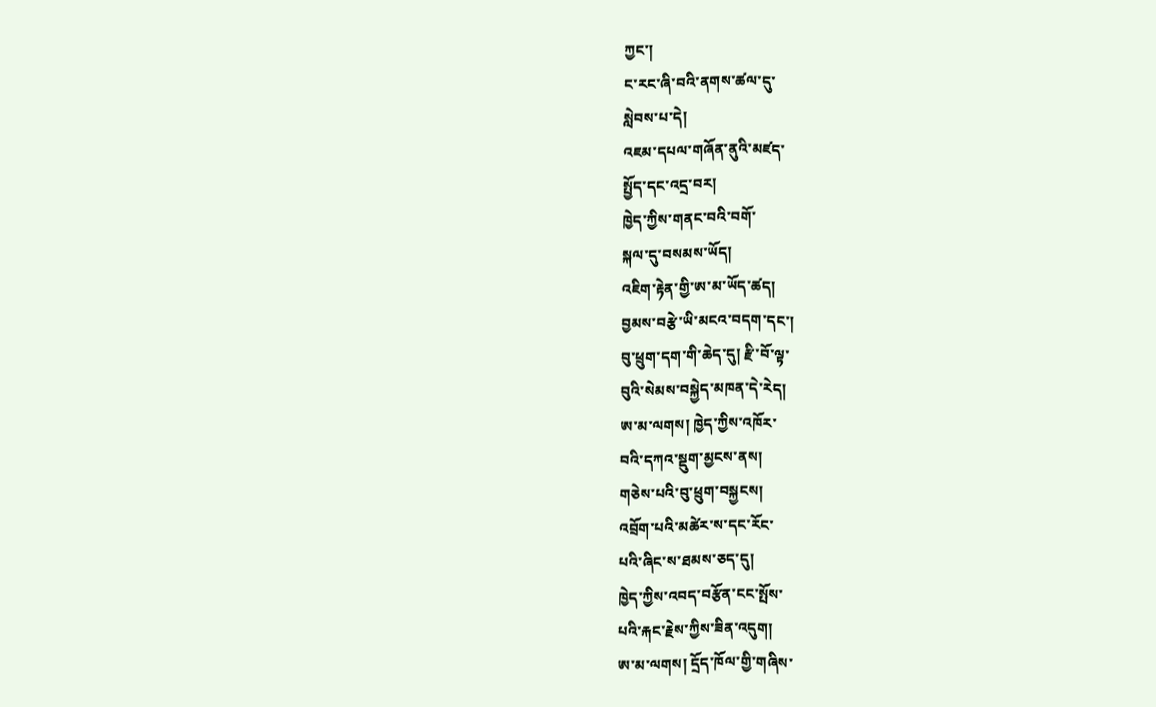ཀྱང་།
ང་རང་ཞི་བའི་ནགས་ཚལ་དུ་
སླེབས་པ་དེ།
འཇམ་དཔལ་གཞོན་ནུའི་མཛད་
སྤྱོད་དང་འདྲ་བར།
ཁྱེད་ཀྱིས་གནང་བའི་བགོ་
སྐལ་དུ་བསམས་ཡོད།
འཇིག་རྟེན་གྱི་ཨ་མ་ཡོད་ཚད།
བྱམས་བརྩེ་ཡི་མངའ་བདག་དང་།
བུ་ཕྲུག་དག་གི་ཆེད་དུ། རྫི་བོ་ལྟ་
བུའི་སེམས་བསྐྱེད་མཁན་དེ་རེད།
ཨ་མ་ལགས། ཁྱེད་ཀྱིས་འཁོར་
བའི་དཀའ་སྡུག་མྱངས་ནས།
གཅེས་པའི་བུ་ཕྲུག་བསྐྱངས།
འབྲོག་པའི་མཚེར་ས་དང་རོང་
པའི་ཞིང་ས་ཐམས་ཅད་དུ།
ཁྱེད་ཀྱིས་འབད་བརྩོན་ངང་སྤོས་
པའི་རྐང་རྗེས་ཀྱིས་ཟིན་འདུག།
ཨ་མ་ལགས། དྲོད་ཁོལ་གྱི་གཞིས་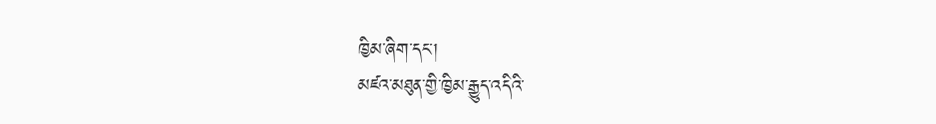ཁྱིམ་ཞིག་དང་།
མཛའ་མཐུན་གྱི་ཁྱིམ་རྒྱུད་འདིའི་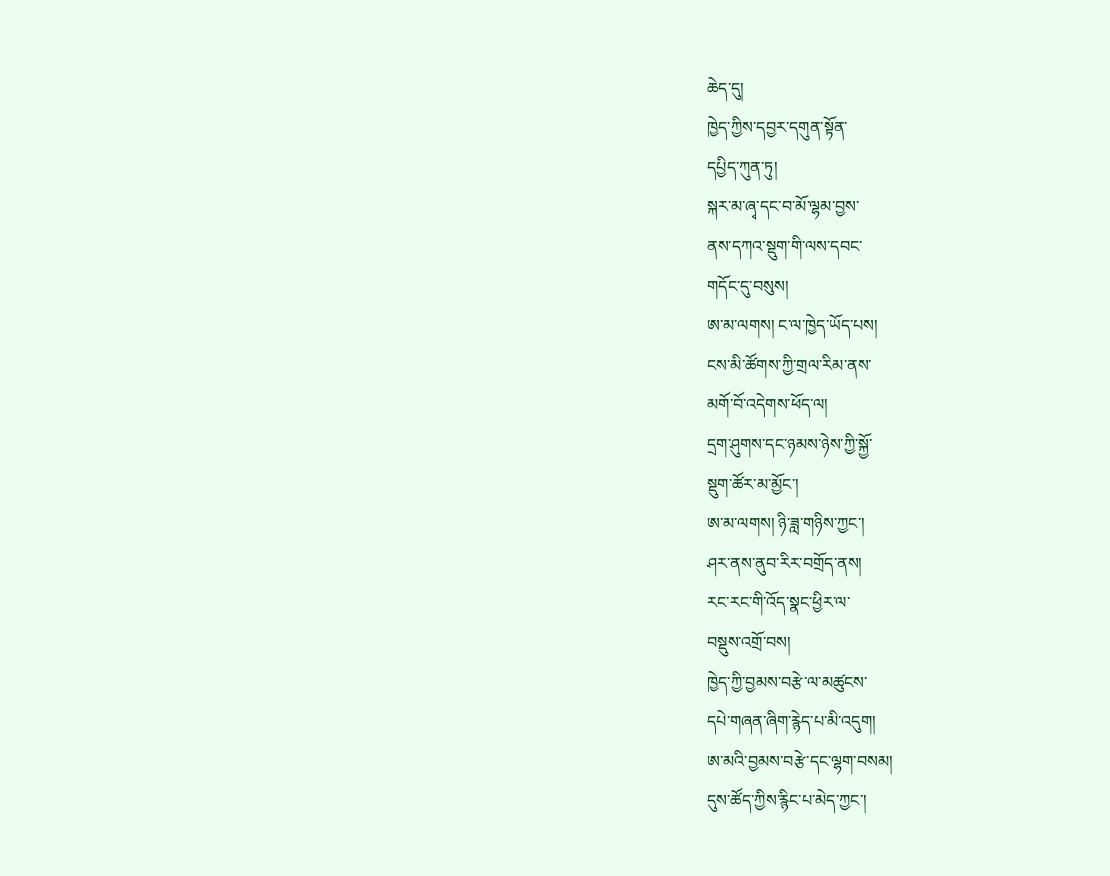ཆེད་དུ།
ཁྱེད་ཀྱིས་དབྱར་དགུན་སྟོན་
དཔྱིད་ཀུན་ཏུ།
སྐར་མ་ཞྭ་དང་བ་མོ་ལྷམ་བྱས་
ནས་དཀའ་སྡུག་གི་ལས་དབང་
གདོང་དུ་བསུས།
ཨ་མ་ལགས། ང་ལ་ཁྱེད་ཡོད་པས།
ངས་མི་ཚོགས་ཀྱི་གྲལ་རིམ་ནས་
མགོ་བོ་འདེགས་ཕོད་ལ།
དྲག་ཤུགས་དང་ཉམས་ཉེས་ཀྱི་སྐྱོ་
སྡུག་ཚོར་མ་མྱོང་།
ཨ་མ་ལགས། ཉི་ཟླ་གཉིས་ཀྱང་།
ཤར་ནས་ནུབ་རིར་བགྲོད་ནས།
རང་རང་གི་འོད་སྣང་ཕྱིར་ལ་
བསྡུས་འགྲོ་བས།
ཁྱེད་ཀྱི་བྱམས་བརྩེ་ལ་མཚུངས་
དཔེ་གཞན་ཞིག་རྙེད་པ་མི་འདུག།
ཨ་མའི་བྱམས་བརྩེ་དང་ལྷག་བསམ།
དུས་ཚོད་ཀྱིས་རྙིང་པ་མེད་ཀྱང་།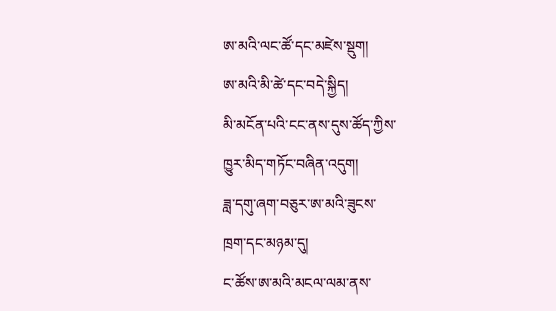ཨ་མའི་ལང་ཚོ་དང་མཛེས་སྡུག།
ཨ་མའི་མི་ཚེ་དང་བདེ་སྐྱིད།
མི་མངོན་པའི་ངང་ནས་དུས་ཚོད་ཀྱིས་
ཁྱུར་མིད་གཏོང་བཞིན་འདུག།
ཟླ་དགུ་ཞག་བཅུར་ཨ་མའི་ཟུངས་
ཁྲག་དང་མཉམ་དུ།
ང་ཚོས་ཨ་མའི་མངལ་ལམ་ནས་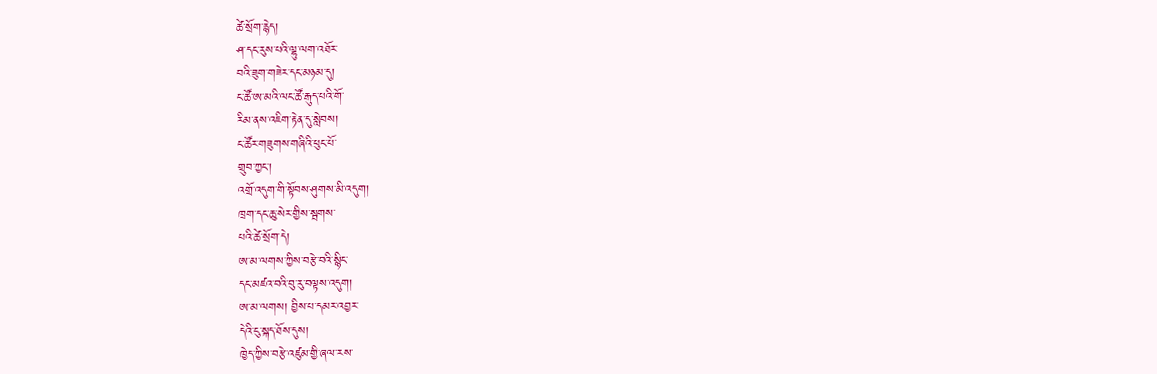ཚེ་སྲོག་རྙེད།
ཤ་དང་རུས་པའི་ལྷུ་ལག་འཐོར་
བའི་ཟུག་གཟེར་དང་མཉམ་དུ།
ང་ཚོ་ཨ་མའི་ལང་ཚོ་རྒུད་པའི་གོ་
རིམ་ནས་འཇིག་རྟེན་དུ་སླེབས།
ང་ཚོར་གཟུགས་གཞིའི་ཕུང་པོ་
གྲུབ་ཀྱང་།
འགྲོ་འདུག་གི་སྟོབས་ཤུགས་མི་འདུག།
ཁྲག་དང་ཆུ་སེར་གྱིས་སྦགས་
པའི་ཚེ་སྲོག་དེ།
ཨ་མ་ལགས་ཀྱིས་བརྩེ་བའི་སྙིང་
དང་མཛའ་བའི་བུ་རུ་བལྟས་འདུག།
ཨ་མ་ལགས། བྱིས་པ་དམར་འབྱར་
དེའི་ངུ་སྐད་ཐོས་དུས།
ཁྱེད་ཀྱིས་བརྩེ་འཛུམ་གྱི་ཞལ་རས་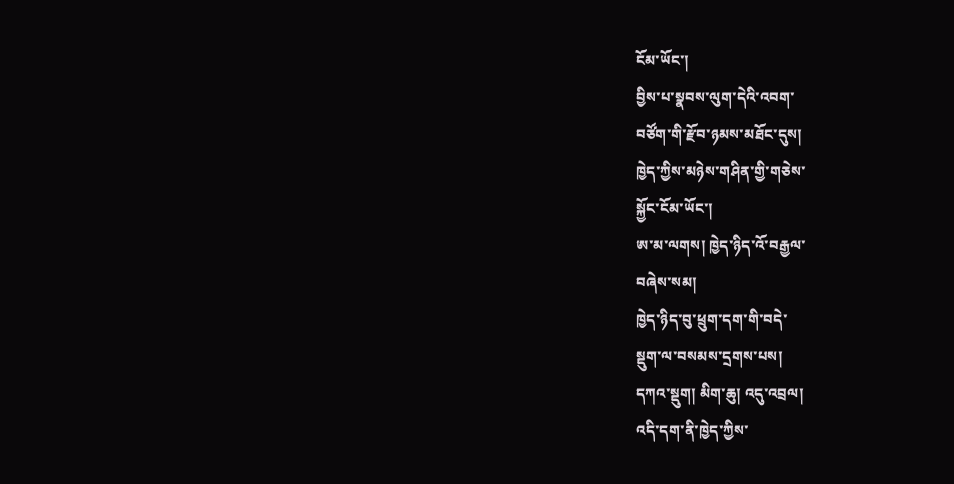ངོམ་ཡོང་།
བྱིས་པ་སྣབས་ལུག་དེའི་འབག་
བཙོག་གི་རྫོབ་ཉམས་མཐོང་དུས།
ཁྱེད་ཀྱིས་མཉེས་གཤིན་གྱི་གཅེས་
སྐྱོང་ངོམ་ཡོང་།
ཨ་མ་ལགས། ཁྱེད་ཉིད་འོ་བརྒྱལ་
བཞེས་སམ།
ཁྱེད་ཉིད་བུ་ཕྲུག་དག་གི་བདེ་
སྡུག་ལ་བསམས་དྲགས་པས།
དཀའ་སྡུག། མིག་ཆུ། འདུ་འབྲལ།
འདི་དག་ནི་ཁྱེད་ཀྱིས་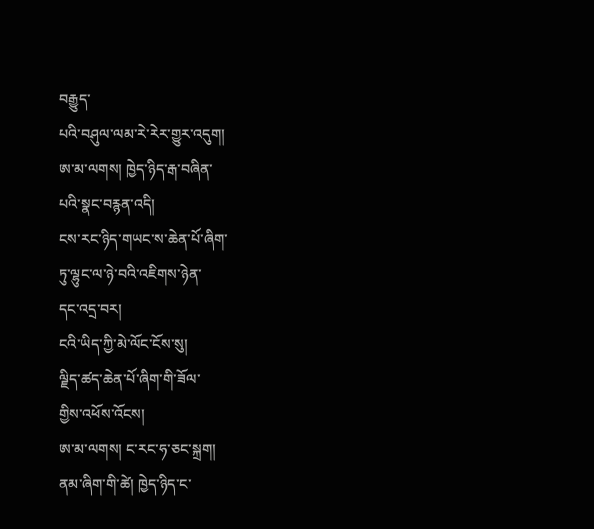བརྒྱུད་
པའི་བཤུལ་ལམ་རེ་རེར་གྱུར་འདུག།
ཨ་མ་ལགས། ཁྱེད་ཉིད་རྒ་བཞིན་
པའི་སྣང་བརྙན་འདི།
ངས་རང་ཉིད་གཡང་ས་ཆེན་པོ་ཞིག་
ཏུ་ལྷུང་ལ་ཉེ་བའི་འཇིགས་ཉེན་
དང་འདྲ་བར།
ངའི་ཡིད་ཀྱི་མེ་ལོང་ངོས་སུ།
ལྗིད་ཚད་ཆེན་པོ་ཞིག་གི་ཟོལ་
གྱིས་འཕོས་འོངས།
ཨ་མ་ལགས། ང་རང་ཧ་ཅང་སྐྲག།
ནམ་ཞིག་གི་ཚེ། ཁྱེད་ཉིད་ང་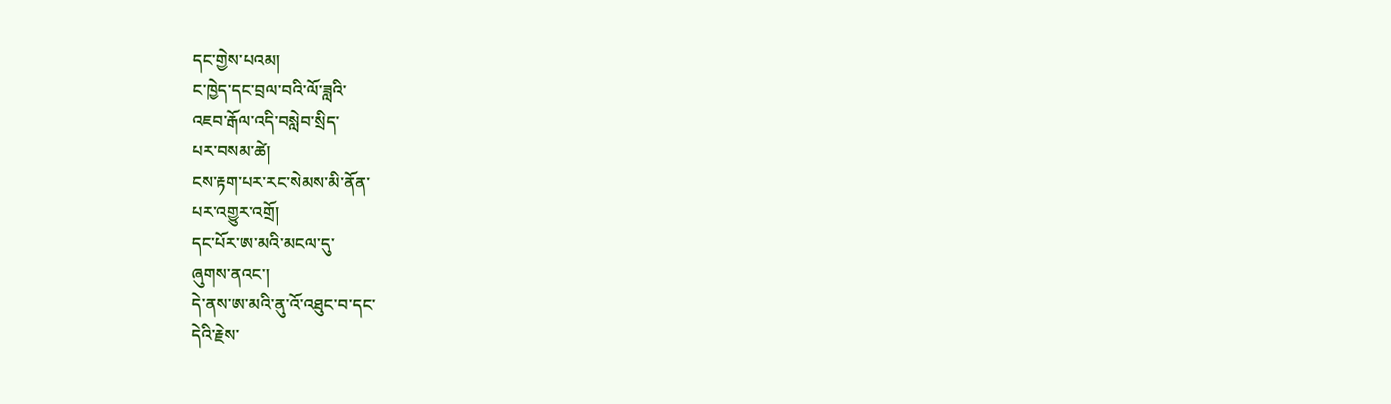དང་གྱེས་པའམ།
ང་ཁྱེད་དང་བྲལ་བའི་ལོ་ཟླའི་
འཇབ་རྒོལ་འདི་བསླེབ་སྲིད་
པར་བསམ་ཚེ།
ངས་རྟག་པར་རང་སེམས་མི་ནོན་
པར་འགྱུར་འགྲོ།
དང་པོར་ཨ་མའི་མངལ་དུ་
ཞུགས་ནའང་།
དེ་ནས་ཨ་མའི་ནུ་འོ་འཐུང་བ་དང་
དེའི་རྗེས་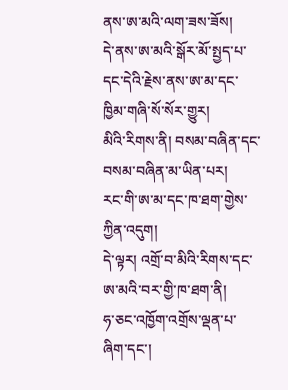ནས་ཨ་མའི་ལག་ཟས་ཟོས།
དེ་ནས་ཨ་མའི་སྒོར་མོ་སྤྱད་པ་
དང་དེའི་རྗེས་ནས་ཨ་མ་དང་
ཁྱིམ་གཞི་སོ་སོར་གྱུར།
མིའི་རིགས་ནི། བསམ་བཞིན་དང་
བསམ་བཞིན་མ་ཡིན་པར།
རང་གི་ཨ་མ་དང་ཁ་ཐག་གྱེས་
ཀྱིན་འདུག།
དེ་ལྟར། འགྲོ་བ་མིའི་རིགས་དང་
ཨ་མའི་བར་གྱི་ཁ་ཐག་ནི།
ཧ་ཅང་འཁྱོག་འགྲོས་ལྡན་པ་
ཞིག་དང་།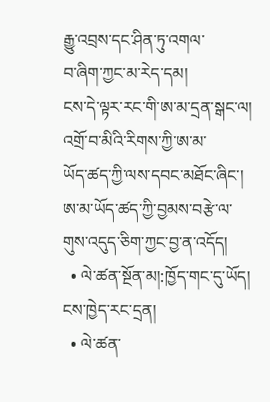རྒྱུ་འབྲས་དང་ཤིན་ཏུ་འགལ་
བ་ཞིག་ཀྱང་མ་རེད་དམ།
ངས་དེ་ལྟར་རང་གི་ཨ་མ་དྲན་སྒང་ལ།
འགྲོ་བ་མིའི་རིགས་ཀྱི་ཨ་མ་
ཡོད་ཚད་ཀྱི་ལས་དབང་མཐོང་ཞིང་།
ཨ་མ་ཡོད་ཚད་ཀྱི་བྱམས་བརྩེ་ལ་
གུས་འདུད་ཅིག་ཀྱང་བྱ་ན་འདོད།
  • ལེ་ཚན་སྔོན་མ།:ཁྱོད་གང་དུ་ཡོད། ངས་ཁྱེད་རང་དྲན།
  • ལེ་ཚན་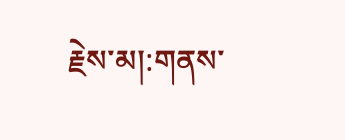རྗེས་མ།:གནས་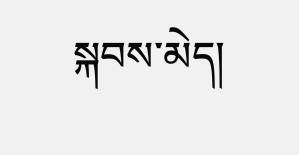སྐབས་མེད།